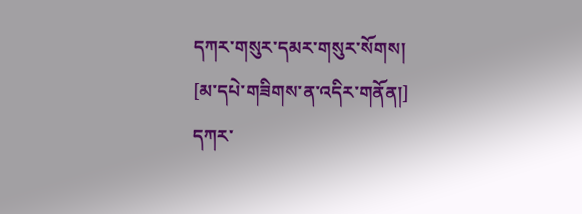དཀར་གསུར་དམར་གསུར་སོགས།
[མ་དཔེ་གཟིགས་ན་འདིར་གནོན།]
དཀར་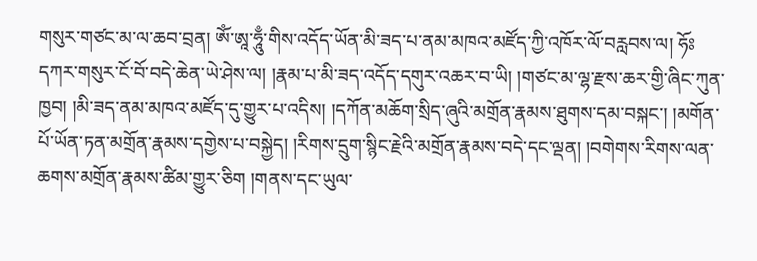གསུར་གཙང་མ་ལ་ཆབ་བྲན། ཨོཾ་ཨཱ་ཧཱུྃ་གིས་འདོད་ཡོན་མི་ཟད་པ་ནམ་མཁའ་མཛོད་ཀྱི་འཁོར་ལོ་བརླབས་ལ། ཧོཿ དཀར་གསུར་ངོ་བོ་བདེ་ཆེན་ཡེ་ཤེས་ལ། །རྣམ་པ་མི་ཟད་འདོད་དགུར་འཆར་བ་ཡི། །གཙང་མ་ལྷ་རྫས་ཆར་གྱི་ཞིང་ཀུན་ཁྱབ། །མི་ཟད་ནམ་མཁའ་མཛོད་དུ་གྱུར་པ་འདིས། །དཀོན་མཆོག་སྲིད་ཞུའི་མགྲོན་རྣམས་ཐུགས་དམ་བསྐང་། །མགོན་པོ་ཡོན་ཏན་མགྲོན་རྣམས་དགྱེས་པ་བསྐྱེད། །རིགས་དྲུག་སྙིང་རྗེའི་མགྲོན་རྣམས་བདེ་དང་ལྡན། །བགེགས་རིགས་ལན་ཆགས་མགྲོན་རྣམས་ཚིམ་གྱུར་ཅིག །གནས་དང་ཡུལ་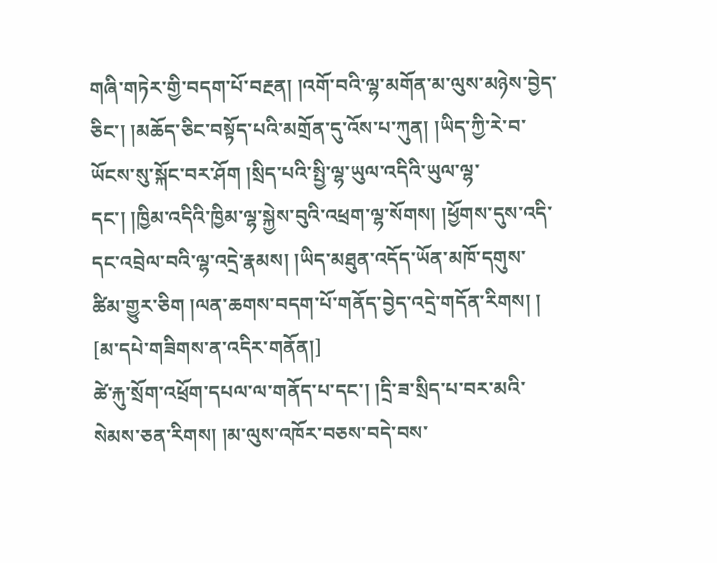གཞི་གཏེར་གྱི་བདག་པོ་བརྔན། །འགོ་བའི་ལྷ་མགོན་མ་ལུས་མཉེས་བྱེད་ཅིང་། །མཆོད་ཅིང་བསྟོད་པའི་མགྲོན་དུ་འོས་པ་ཀུན། །ཡིད་ཀྱི་རེ་བ་ཡོངས་སུ་སྐོང་བར་ཤོག །སྲིད་པའི་སྤྱི་ལྷ་ཡུལ་འདིའི་ཡུལ་ལྷ་དང་། །ཁྱིམ་འདིའི་ཁྱིམ་ལྷ་སྐྱེས་བུའི་འཕྲག་ལྷ་སོགས། །ཕྱོགས་དུས་འདི་དང་འབྲེལ་བའི་ལྷ་འདྲེ་རྣམས། །ཡིད་མཐུན་འདོད་ཡོན་མཁོ་དགུས་ཚིམ་གྱུར་ཅིག །ལན་ཆགས་བདག་པོ་གནོད་བྱེད་འདྲེ་གདོན་རིགས། །
[མ་དཔེ་གཟིགས་ན་འདིར་གནོན།]
ཚེ་རྐུ་སྲོག་འཕྲོག་དཔལ་ལ་གནོད་པ་དང་། །དྲི་ཟ་སྲིད་པ་བར་མའི་སེམས་ཅན་རིགས། །མ་ལུས་འཁོར་བཅས་བདེ་བས་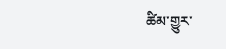ཚིམ་གྱུར་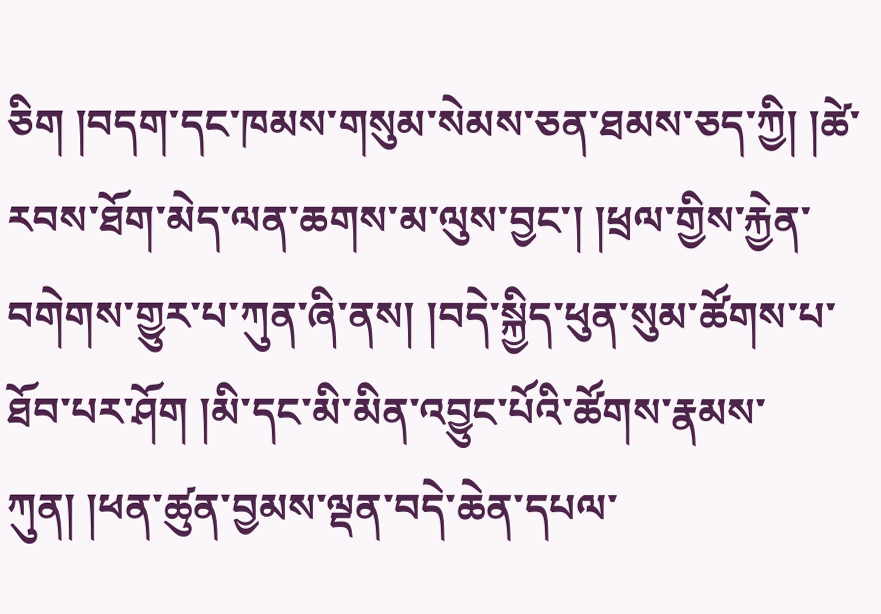ཅིག །བདག་དང་ཁམས་གསུམ་སེམས་ཅན་ཐམས་ཅད་ཀྱི། །ཚེ་རབས་ཐོག་མེད་ལན་ཆགས་མ་ལུས་བྱང་། །ཕྲལ་གྱིས་རྐྱེན་བགེགས་གྱུར་པ་ཀུན་ཞི་ནས། །བདེ་སྐྱིད་ཕུན་སུམ་ཚོགས་པ་ཐོབ་པར་ཤོག །མི་དང་མི་མིན་འབྱུང་པོའི་ཚོགས་རྣམས་ཀུན། །ཕན་ཚུན་བྱམས་ལྡན་བདེ་ཆེན་དཔལ་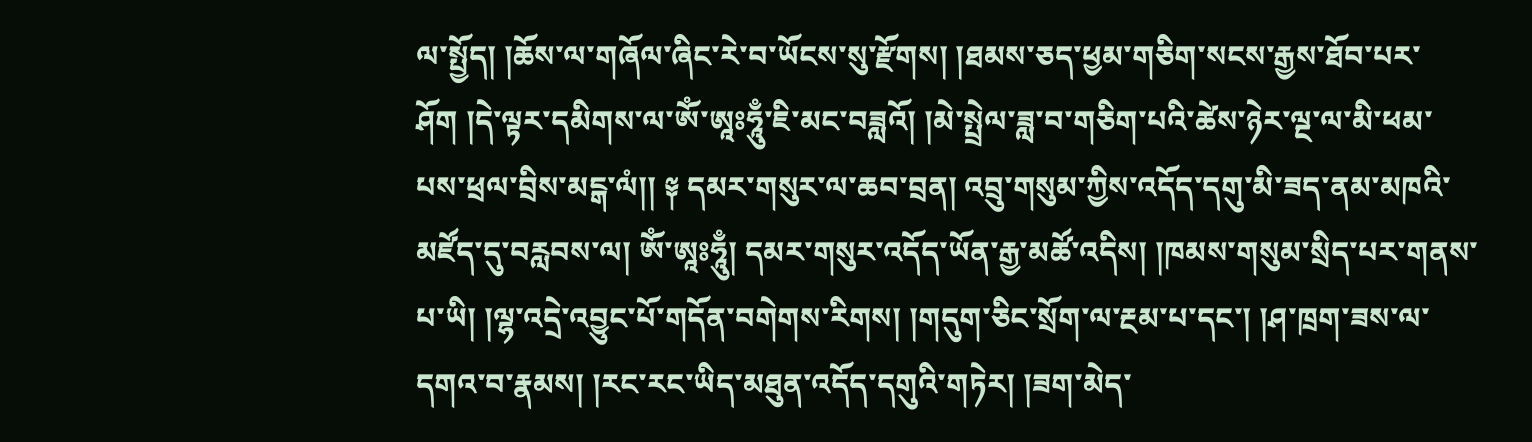ལ་སྤྱོད། །ཆོས་ལ་གཞོལ་ཞིང་རེ་བ་ཡོངས་སུ་རྫོགས། །ཐམས་ཅད་ཕྱམ་གཅིག་སངས་རྒྱས་ཐོབ་པར་ཤོག །དེ་ལྟར་དམིགས་ལ་ཨོཾ་ཨཱཿཧཱུྃ་ཇི་མང་བཟླའོ། །མེ་སྤྲེལ་ཟླ་བ་གཅིག་པའི་ཚེས་ཉེར་ལྔ་ལ་མི་ཕམ་པས་ཕྲལ་བྲིས་མངྒ་ལཾ།། ༈ དམར་གསུར་ལ་ཆབ་བྲན། འབྲུ་གསུམ་ཀྱིས་འདོད་དགུ་མི་ཟད་ནམ་མཁའི་མཛོད་དུ་བརླབས་ལ། ཨོཾ་ཨཱཿཧཱུྃ། དམར་གསུར་འདོད་ཡོན་རྒྱ་མཚོ་འདིས། །ཁམས་གསུམ་སྲིད་པར་གནས་པ་ཡི། །ལྷ་འདྲེ་འབྱུང་པོ་གདོན་བགེགས་རིགས། །གདུག་ཅིང་སྲོག་ལ་རྔམ་པ་དང་། །ཤ་ཁྲག་ཟས་ལ་དགའ་བ་རྣམས། །རང་རང་ཡིད་མཐུན་འདོད་དགུའི་གཏེར། །ཟག་མེད་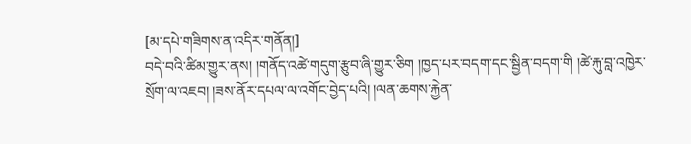[མ་དཔེ་གཟིགས་ན་འདིར་གནོན།]
བདེ་བའི་ཚིམ་གྱུར་ནས། །གནོད་འཚེ་གདུག་རྩུབ་ཞི་གྱུར་ཅིག །ཁྱད་པར་བདག་དང་སྦྱིན་བདག་གི །ཚེ་རྐུ་བླ་འཁྱེར་སྲོག་ལ་འཇབ། །ཟས་ནོར་དཔལ་ལ་འགོང་བྱེད་པའི། །ལན་ཆགས་རྐྱེན་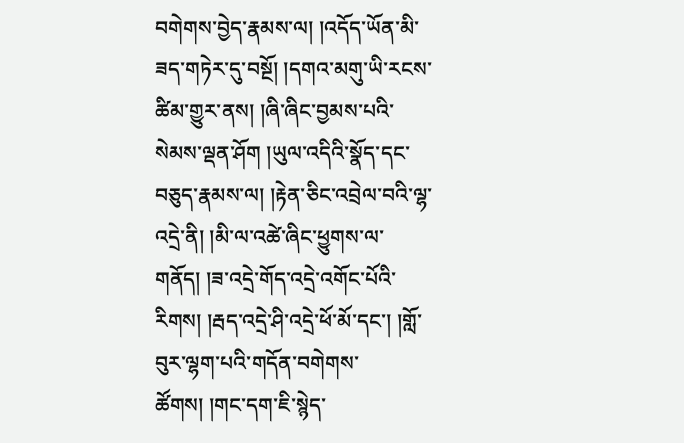བགེགས་བྱེད་རྣམས་ལ། །འདོད་ཡོན་མི་ཟད་གཏེར་དུ་བསྔོ། །དགའ་མགུ་ཡི་རངས་ཚིམ་གྱུར་ནས། །ཞི་ཞིང་བྱམས་པའི་སེམས་ལྡན་ཤོག །ཡུལ་འདིའི་སྣོད་དང་བཅུད་རྣམས་ལ། །རྟེན་ཅིང་འབྲེལ་བའི་ལྷ་འདྲེ་ནི། །མི་ལ་འཚེ་ཞིང་ཕྱུགས་ལ་གནོད། །ཟ་འདྲེ་གོད་འདྲེ་འགོང་པོའི་རིགས། །རྦད་འདྲེ་ཤི་འདྲེ་ཕོ་མོ་དང་། །གློ་བུར་ལྷག་པའི་གདོན་བགེགས་ཚོགས། །གང་དག་ཇི་སྙེད་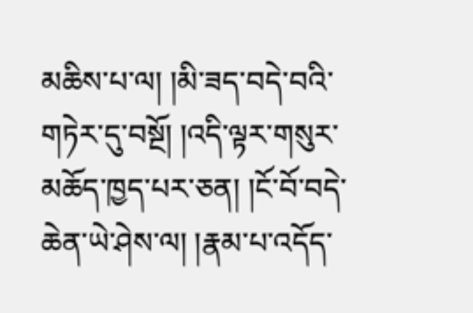མཆིས་པ་ལ། །མི་ཟད་བདེ་བའི་གཏེར་དུ་བསྔོ། །འདི་ལྟར་གསུར་མཆོད་ཁྱད་པར་ཅན། །ངོ་བོ་བདེ་ཆེན་ཡེ་ཤེས་ལ། །རྣམ་པ་འདོད་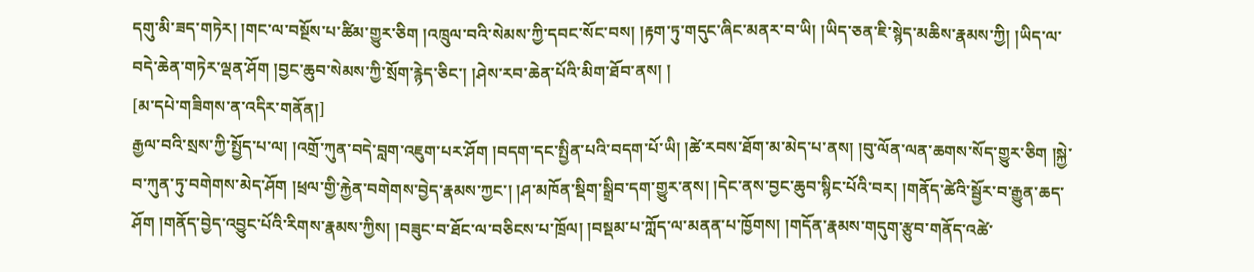དགུ་མི་ཟད་གཏེར། །གང་ལ་བསྔོས་པ་ཚིམ་གྱུར་ཅིག །འཁྲུལ་བའི་སེམས་ཀྱི་དབང་སོང་བས། །རྟག་ཏུ་གདུང་ཞིང་མནར་བ་ཡི། །ཡིད་ཅན་ཇི་སྙེད་མཆིས་རྣམས་ཀྱི། །ཡིད་ལ་བདེ་ཆེན་གཏེར་ལྡན་ཤོག །བྱང་ཆུབ་སེམས་ཀྱི་སྲོག་རྙེད་ཅིང་། །ཤེས་རབ་ཆེན་པོའི་མིག་ཐོབ་ནས། །
[མ་དཔེ་གཟིགས་ན་འདིར་གནོན།]
རྒྱལ་བའི་སྲས་ཀྱི་སྤྱོད་པ་ལ། །འགྲོ་ཀུན་བདེ་བླག་འཇུག་པར་ཤོག །བདག་དང་སྤྱིན་པའི་བདག་པོ་ཡི། །ཚེ་རབས་ཐོག་མ་མེད་པ་ནས། །བུ་ལོན་ལན་ཆགས་སོད་གྱུར་ཅིག །སྐྱེ་བ་ཀུན་ཏུ་བགེགས་མེད་ཤོག །ཕྲལ་གྱི་རྐྱེན་བགེགས་བྱེད་རྣམས་ཀྱང་། །ཤ་མཁོན་སྡིག་སྒྲིབ་དག་གྱུར་ནས། །དེང་ནས་བྱང་ཆུབ་སྙིང་པོའི་བར། །གནོད་ཚེའི་སྦྱོར་བ་རྒྱུན་ཆད་ཤོག །གནོད་བྱེད་འབྱུང་པོའི་རིགས་རྣམས་ཀྱིས། །བཟུང་བ་ཐོང་ལ་བཅིངས་པ་ཁྲོལ། །བསྡམ་པ་ཀློད་ལ་མནན་པ་ཁྱོགས། །གདོན་རྣམས་གདུག་རྩུབ་གནོད་འཚེ་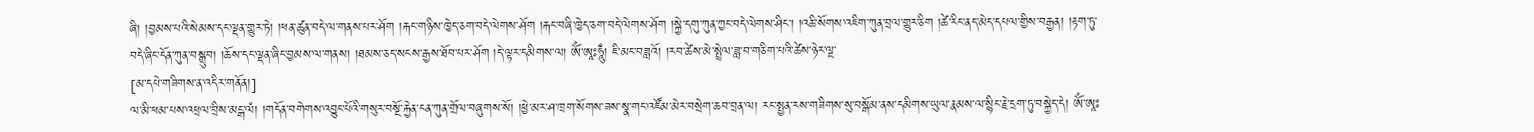ཞི། །བྱམས་པའི་སེམས་དང་ལྡན་གྱུར་ཏེ། །ཕན་ཚུན་བདེ་ལ་གནས་པར་ཤོག །རྐང་གཉིས་ཁྱེད་ཅག་བདེ་ལེགས་ཤོག །རྐང་བཞི་ཁྱེད་ཅག་བདེ་ལེགས་ཤོག །སྐྱེ་དགུ་ཀུན་ཀྱང་བདེ་ལེགས་ཤིང་། །འཆི་སོགས་འཇིག་ཀུན་བྲལ་གྱུར་ཅིག །ཚེ་རིང་ནད་མེད་དཔལ་གྱིས་བརྒྱན། །རྟག་ཏུ་བདེ་ཞིང་དོན་ཀུན་བསྒྲུབ། །ཆོས་དང་ལྡན་ཞིང་བྱམས་ལ་གནས། །ཐམས་ཅད་སངས་རྒྱས་ཐོབ་པར་ཤོག །དེ་ལྟར་དམིགས་ལ། ཨོཾ་ཨཱཿཧཱུྃ། ཇི་མང་བཟླའོ། །རབ་ཚེས་མེ་སྤྲེལ་ཟླ་བ་གཅིག་པའི་ཚེས་ཉེར་ལྔ་
[མ་དཔེ་གཟིགས་ན་འདིར་གནོན།]
ལ་མི་ཕམ་པས་འཕྲལ་བྲིས་མངྒ་ལཾ། །གདོན་བགེགས་འབྱུང་པོའི་གསུར་བསྔོ་རྐྱེན་ངན་ཀུན་གྲོལ་བཞུགས་སོ། །ཕྱེ་མར་ཤ་ཁྲག་སོགས་ཟས་སྣ་གང་འཛོམ་མེར་བསྲེག་ཆབ་བྲན་ལ། རང་སྤྱན་རས་གཟིགས་སུ་བསྒོམ་ནས་དམིགས་ཡུལ་རྣམས་ལ་སྙིང་རྗེ་དྲག་ཏུ་བསྐྱེད་དེ། ཨོཾ་ཨཱཿ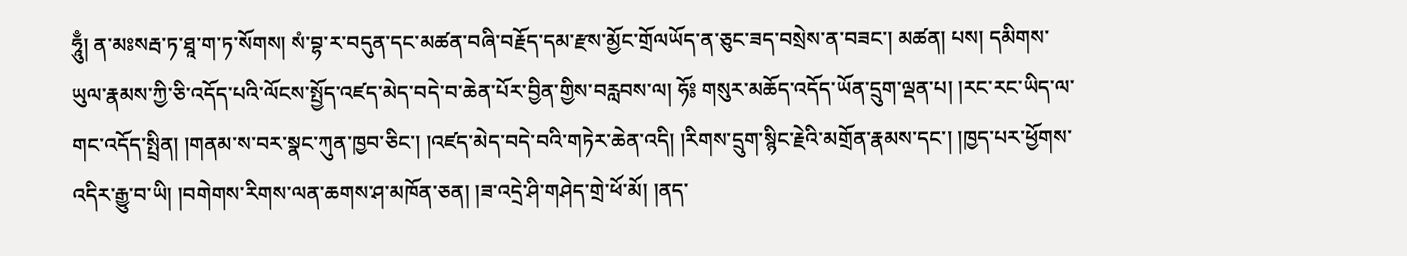ཧཱུྃ། ན་མཿསརྦ་ཏ་ཐཱ་ག་ཏ་སོགས། སཾ་བྷ་ར་བདུན་དང་མཚན་བཞི་བརྗོད་དམ་རྫས་མྱོང་གྲོལཡོད་ན་ཅུང་ཟད་བསྲེས་ན་བཟང་། མཚན། པས། དམིགས་ཡུལ་རྣམས་ཀྱི་ཅི་འདོད་པའི་ལོངས་སྤྱོད་འཛད་མེད་བདེ་བ་ཆེན་པོར་བྱིན་གྱིས་བརླབས་ལ། ཧོ༔ གསུར་མཆོད་འདོད་ཡོན་དྲུག་ལྡན་པ། །རང་རང་ཡིད་ལ་གང་འདོད་སྤྲིན། །གནམ་ས་བར་སྣང་ཀུན་ཁྱབ་ཅིང་། །འཛད་མེད་བདེ་བའི་གཏེར་ཆེན་འདི། །རིགས་དྲུག་སྙིང་རྗེའི་མགྲོན་རྣམས་དང་། །ཁྱད་པར་ཕྱོགས་འདིར་རྒྱུ་བ་ཡི། །བགེགས་རིགས་ལན་ཆགས་ཤ་མཁོན་ཅན། །ཟ་འདྲེ་ཤི་གཤེད་གྲེ་ཕོ་མོ། །ནད་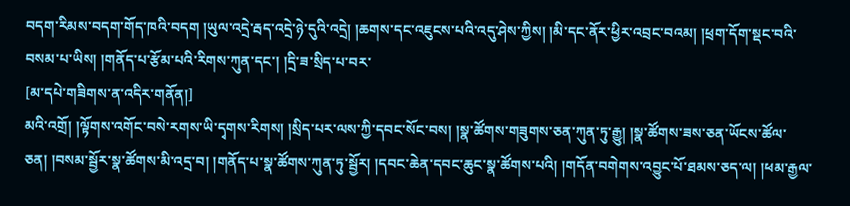བདག་རིམས་བདག་གོད་ཁའི་བདག །ཡུལ་འདྲེ་རྦད་འདྲེ་ཉེ་དུའི་འདྲེ། །ཆགས་དང་འཇུངས་པའི་འདུ་ཤེས་ཀྱིས། །མི་དང་ནོར་ཕྱིར་འབྲང་བའམ། །ཕྲག་དོག་སྡང་བའི་བསམ་པ་ཡིས། །གནོད་པ་རྩོམ་པའི་རིགས་ཀུན་དང་། །དྲི་ཟ་སྲིད་པ་བར་
[མ་དཔེ་གཟིགས་ན་འདིར་གནོན།]
མའི་འགྲོ། །ལྟོགས་འགོང་བསེ་རགས་ཡི་དྭགས་རིགས། །སྲིད་པར་ལས་ཀྱི་དབང་སོང་བས། །སྣ་ཚོགས་གཟུགས་ཅན་ཀུན་ཏུ་རྒྱུ། །སྣ་ཚོགས་ཟས་ཅན་ཡོངས་ཚོལ་ཅན། །བསམ་སྦྱོར་སྣ་ཚོགས་མི་འདྲ་བ། །གནོད་པ་སྣ་ཚོགས་ཀུན་ཏུ་སྦྱོར། །དབང་ཆེན་དབང་ཆུང་སྣ་ཚོགས་པའི། །གདོན་བགེགས་འབྱུང་པོ་ཐམས་ཅད་ལ། །ཕམ་རྒྱལ་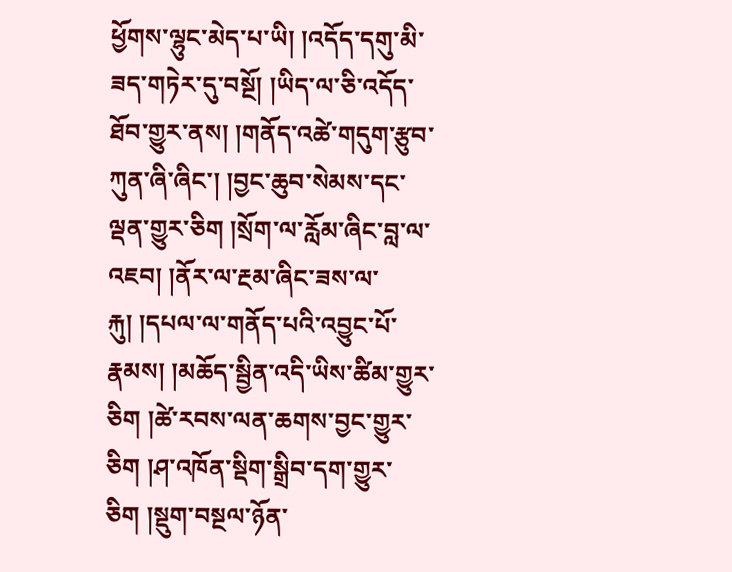ཕྱོགས་ལྷུང་མེད་པ་ཡི། །འདོད་དགུ་མི་ཟད་གཏེར་དུ་བསྔོ། །ཡིད་ལ་ཅི་འདོད་ཐོབ་གྱུར་ནས། །གནོད་འཚེ་གདུག་རྩུབ་ཀུན་ཞི་ཞིང་། །བྱང་ཆུབ་སེམས་དང་ལྡན་གྱུར་ཅིག །སྲོག་ལ་རློམ་ཞིང་བླ་ལ་འཇབ། །ནོར་ལ་རྔམ་ཞིང་ཟས་ལ་རྐུ། །དཔལ་ལ་གནོད་པའི་འབྱུང་པོ་རྣམས། །མཆོད་སྦྱིན་འདི་ཡིས་ཚིམ་གྱུར་ཅིག །ཚེ་རབས་ལན་ཆགས་བྱང་གྱུར་ཅིག །ཤ་འཁོན་སྡིག་སྒྲིབ་དག་གྱུར་ཅིག །སྡུག་བསྔལ་ཉོན་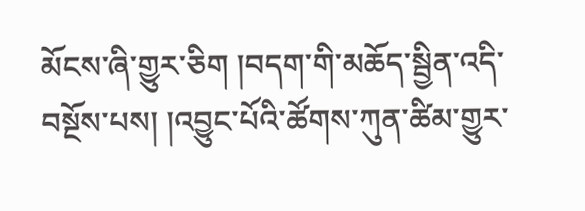མོངས་ཞི་གྱུར་ཅིག །བདག་གི་མཆོད་སྦྱིན་འདི་བསྔོས་པས། །འབྱུང་པོའི་ཚོགས་ཀུན་ཚིམ་གྱུར་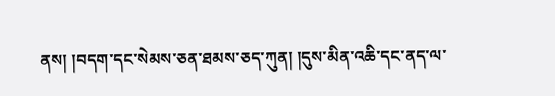ནས། །བདག་དང་སེམས་ཅན་ཐམས་ཅད་ཀུན། །དུས་མིན་འཆི་དང་ནད་ལ་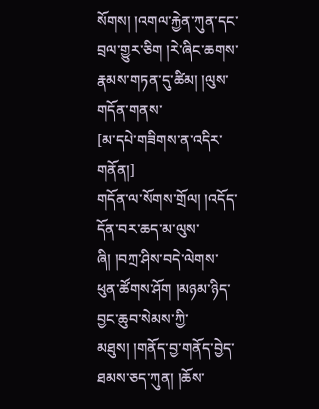སོགས། །འགལ་རྐྱེན་ཀུན་དང་བྲལ་གྱུར་ཅིག །རེ་ཞིང་ཆགས་རྣམས་གཏན་དུ་ཚིམ། །ལུས་གདོན་གནས་
[མ་དཔེ་གཟིགས་ན་འདིར་གནོན།]
གདོན་ལ་སོགས་གྲོལ། །འདོད་དོན་བར་ཆད་མ་ལུས་ཞི། །བཀྲ་ཤིས་བདེ་ལེགས་ཕུན་ཚོགས་ཤོག །མཉམ་ཉིད་བྱང་ཆུབ་སེམས་ཀྱི་མཐུས། །གནོད་བྱ་གནོད་བྱེད་ཐམས་ཅད་ཀུན། །ཆོས་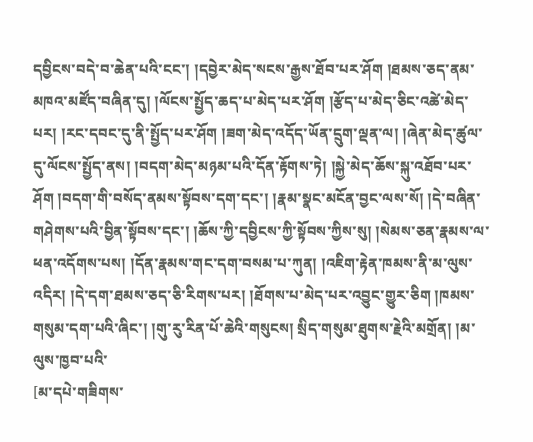དབྱིངས་བདེ་བ་ཆེན་པའི་ངང་། །དབྱེར་མེད་སངས་རྒྱས་ཐོབ་པར་ཤོག །ཐམས་ཅད་ནམ་མཁའ་མཛོད་བཞིན་དུ། །ལོངས་སྤྱོད་ཆད་པ་མེད་པར་ཤོག །རྩོད་པ་མེད་ཅིང་འཚེ་མེད་པར། །རང་དབང་དུ་ནི་སྤྱོད་པར་ཤོག །ཟག་མེད་འདོད་ཡོན་དྲུག་ལྡན་ལ། །ཞེན་མེད་ཚུལ་དུ་ལོངས་སྤྱོད་ནས། །བདག་མེད་མཉམ་པའི་དོན་རྟོགས་ཏེ། །སྐྱེ་མེད་ཆོས་སྐུ་འཐོབ་པར་ཤོག །བདག་གི་བསོད་ནམས་སྟོབས་དག་དང་། །རྣམ་སྣང་མངོན་བྱང་ལས་སོ། །དེ་བཞིན་གཤེགས་པའི་བྱིན་སྟོབས་དང་། །ཆོས་ཀྱི་དབྱིངས་ཀྱི་སྟོབས་ཀྱིས་སུ། །སེམས་ཅན་རྣམས་ལ་ཕན་འདོགས་པས། །དོན་རྣམས་གང་དག་བསམ་པ་ཀུན། །འཇིག་རྟེན་ཁམས་ནི་མ་ལུས་འདིར། །དེ་དག་ཐམས་ཅད་ཅི་རིགས་པར། །ཐོགས་པ་མེད་པར་འབྱུང་གྱུར་ཅིག །ཁམས་གསུམ་དག་པའི་ཞིང་། །གུ་རུ་རིན་པོ་ཆེའི་གསུངས། སྲིད་གསུམ་ཐུགས་རྗེའི་མགྲོན། །མ་ལུས་ཁྱབ་པའི་
[མ་དཔེ་གཟིགས་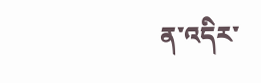ན་འདིར་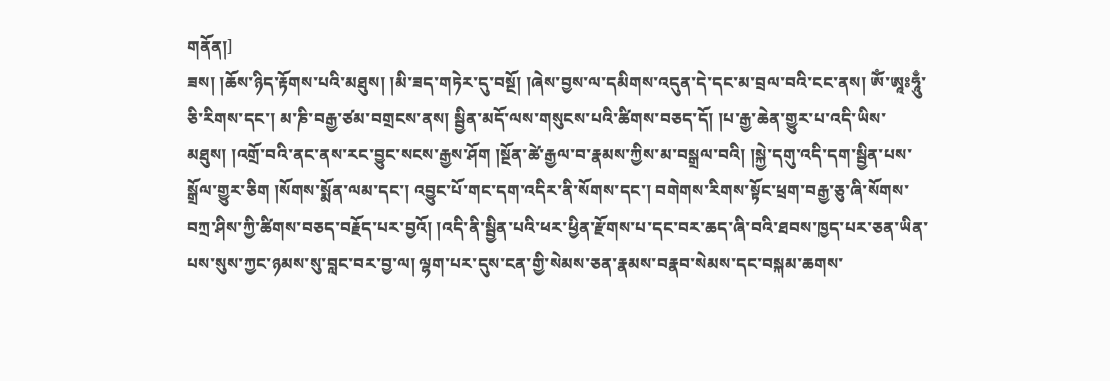གནོན།]
ཟས། །ཆོས་ཉིད་རྟོགས་པའི་མཐུས། །མི་ཟད་གཏེར་དུ་བསྔོ། །ཞེས་བྱས་ལ་དམིགས་འདུན་དེ་དང་མ་བྲལ་བའི་ངང་ནས། ཨོཾ་ཨཱཿཧཱུྃ་ཅི་རིགས་དང་། མ་ཎི་བརྒྱ་ཙམ་བགྲངས་ནས། སྦྱིན་མདོ་ལས་གསུངས་པའི་ཚིགས་བཅད་དོ། །པ་རྒྱ་ཆེན་གྱུར་པ་འདི་ཡིས་མཐུས། །འགྲོ་བའི་ནང་ནས་རང་བྱུང་སངས་རྒྱས་ཤོག །སྔོན་ཚེ་རྒྱལ་བ་རྣམས་ཀྱིས་མ་བསྒྲལ་བའི། །སྐྱེ་དགུ་འདི་དག་སྦྱིན་པས་སྒྲོལ་གྱུར་ཅིག །སོགས་སྨོན་ལམ་དང་། འབྱུང་པོ་གང་དག་འདིར་ནི་སོགས་དང་། བགེགས་རིགས་སྟོང་ཕྲག་བརྒྱ་ཅུ་ཞི་སོགས་བཀྲ་ཤིས་ཀྱི་ཚིགས་བཅད་བརྗོད་པར་བྱའོ། །འདི་ནི་སྦྱིན་པའི་ཕར་ཕྱིན་རྫོགས་པ་དང་བར་ཆད་ཞི་བའི་ཐབས་ཁྱད་པར་ཅན་ཡིན་པས་སུས་ཀྱང་ཉམས་སུ་བླང་བར་བྱ་ལ། ལྷག་པར་དུས་ངན་གྱི་སེམས་ཅན་རྣམས་བརྣབ་སེམས་དང་བསྐམ་ཆགས་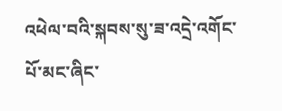འཕེལ་བའི་སྐབས་སུ་ཟ་འདྲེ་འགོང་པོ་མང་ཞིང་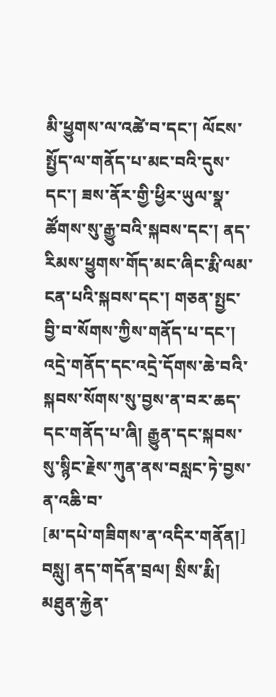མི་ཕྱུགས་ལ་འཚེ་བ་དང་། ལོངས་སྤྱོད་ལ་གནོད་པ་མང་བའི་དུས་དང་། ཟས་ནོར་གྱི་ཕྱིར་ཡུལ་སྣ་ཚོགས་སུ་རྒྱུ་བའི་སྐབས་དང་། ནད་རིམས་ཕྱུགས་གོད་མང་ཞིང་རྨི་ལམ་ངན་པའི་སྐབས་དང་། གཅན་སྤྱང་བྱི་བ་སོགས་ཀྱིས་གནོད་པ་དང་། འདྲེ་གནོད་དང་འདྲེ་དོགས་ཆེ་བའི་སྐབས་སོགས་སུ་བྱས་ན་བར་ཆད་དང་གནོད་པ་ཞི། རྒྱུན་དང་སྐབས་སུ་སྙིང་རྗེས་ཀུན་ནས་བསླང་ཏེ་བྱས་ན་འཆི་བ་
[མ་དཔེ་གཟིགས་ན་འདིར་གནོན།]
བསླུ། ནད་གདོན་བྲལ། སྲིས་རྨི། མཐུན་རྐྱེན་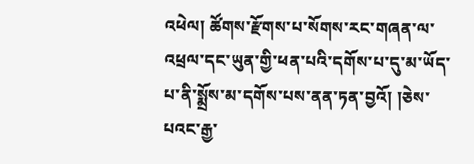འཕེལ། ཚོགས་རྫོགས་པ་སོགས་རང་གཞན་ལ་འཕྲལ་དང་ཡུན་གྱི་ཕན་པའི་དགོས་པ་དུ་མ་ཡོད་པ་ནི་སྨྲོས་མ་དགོས་པས་ནན་ཏན་བྱའོ། །ཅེས་པའང་རྒྱ་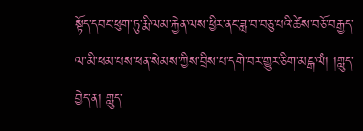སྟོད་དབང་ཕུག་ཏུ་རྨི་ལམ་རྐྱེན་ལས་ཕྱིར་ནང་ཟླ་བ་བཅུ་པའི་ཚེས་བཅོ་བརྒྱད་ལ་མི་ཕམ་པས་ཕན་སེམས་ཀྱིས་བྲིས་པ་དགེ་བར་གྱུར་ཅིག་མངྒ་ལཾ། །གླུད་བྱེད་ན། གླུད་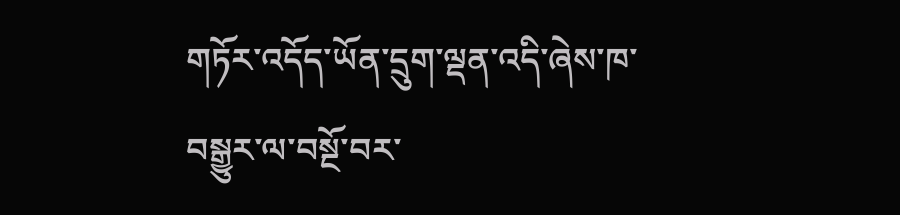གཏོར་འདོད་ཡོན་དྲུག་ལྡན་འདི་ཞེས་ཁ་བསྒྱུར་ལ་བསྔོ་བར་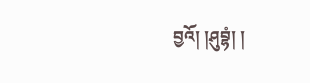བྱའོ། །ཤུབྷཾ། །